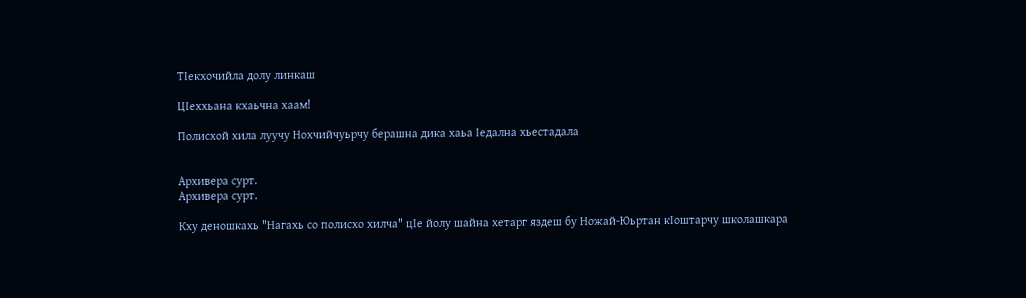ТIекхочийла долу линкаш

ЦIеххьана кхаьчна хаам!

Полисхой хила луучу Нохчийчуьрчу берашна дика хаьа Iедална хьестадала


Архивера сурт.
Архивера сурт.

Кху деношкахь "Нагахь со полисхо хилча" цIе йолу шайна хетарг яздеш бу Ножай-Юьртан кIоштарчу школашкара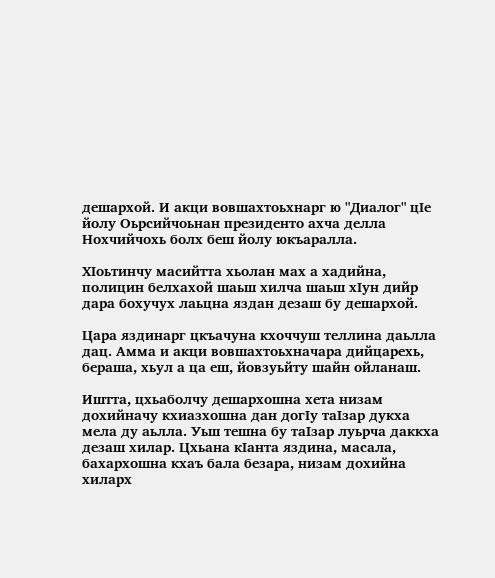дешархой. И акци вовшахтоьхнарг ю "Диалог" цIе йолу Оьрсийчоьнан президенто ахча делла Нохчийчохь болх беш йолу юкъаралла.

ХIоьтинчу масийтта хьолан мах а хадийна, полицин белхахой шаьш хилча шаьш хIун дийр дара бохучух лаьцна яздан дезаш бу дешархой.

Цара яздинарг цкъачуна кхоччуш теллина даьлла дац. Амма и акци вовшахтоьхначара дийцарехь, бераша, хьул а ца еш, йовзуьйту шайн ойланаш.

Иштта, цхьаболчу дешархошна хета низам дохийначу кхиазхошна дан догIу таIзар дукха мела ду аьлла. Уьш тешна бу таIзар луьрча даккха дезаш хилар. Цхьана кIанта яздина, масала, бахархошна кхаъ бала безара, низам дохийна хиларх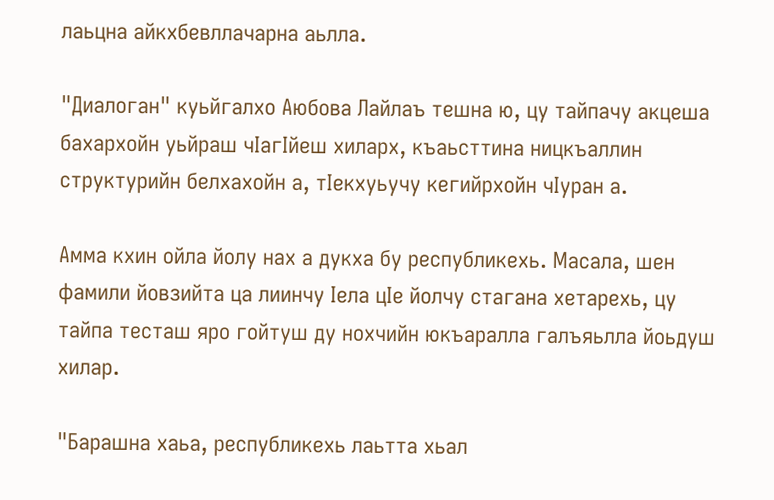лаьцна айкхбевллачарна аьлла.

"Диалоган" куьйгалхо Аюбова Лайлаъ тешна ю, цу тайпачу акцеша бахархойн уьйраш чIагIйеш хиларх, къаьсттина ницкъаллин структурийн белхахойн а, тIекхуьучу кегийрхойн чIуран а.

Амма кхин ойла йолу нах а дукха бу республикехь. Масала, шен фамили йовзийта ца лиинчу Iела цIе йолчу стагана хетарехь, цу тайпа тесташ яро гойтуш ду нохчийн юкъаралла галъяьлла йоьдуш хилар.

"Барашна хаьа, республикехь лаьтта хьал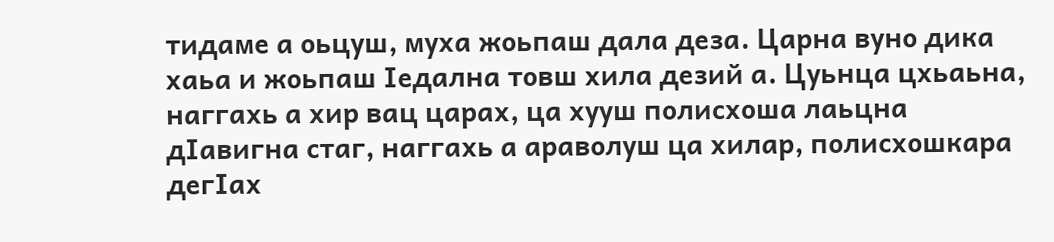тидаме а оьцуш, муха жоьпаш дала деза. Царна вуно дика хаьа и жоьпаш Iедална товш хила дезий а. Цуьнца цхьаьна, наггахь а хир вац царах, ца хууш полисхоша лаьцна дIавигна стаг, наггахь а араволуш ца хилар, полисхошкара дегIах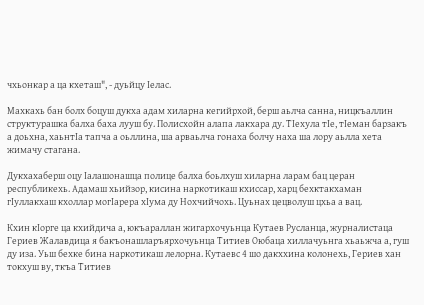чхьонкар а ца кхеташ", - дуьйцу Iелас.

Махкахь бан болх боцуш дукха адам хиларна кегийрхой, берш аьлча санна, ницкъаллин структурашка балха баха лууш бу. Полисхойн алапа лакхара ду. ТIехула тIе, тIеман барзакъ а доьхна, хаьнтIа тапча а оьллина, ша арваьлча гонаха болчу наха ша лору аьлла хета жимачу стагана.

Дукхахаберш оцу Iалашонашца полице балха боьлхуш хиларна ларам бац церан республикехь. Адамаш хьийзор, кисина наркотикаш кхиссар, харц бехктакхаман гIуллакхаш кхоллар могIарера хIума ду Нохчийчохь. Цуьнах цецволуш цхьа а вац.

Кхин кIорге ца кхийдича а, юкъараллан жигархочуьнца Кутаев Русланца, журналистаца Гериев Жалавдица я бакъонашларъярхочуьнца Титиев Оюбаца хиллачуьнга хьаьжча а, гуш ду иза. Уьш бехке бина наркотикаш лелорна. Кутаевс 4 шо дакххина колонехь, Гериев хан токхуш ву, ткъа Титиев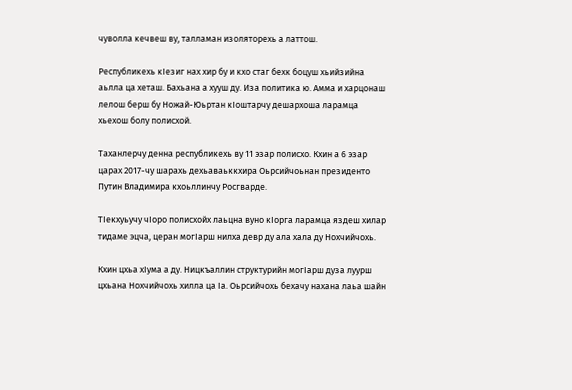чуволла кечвеш ву, талламан изоляторехь а латтош.

Республикехь кIезиг нах хир бу и кхо стаг бехк боцуш хьийзийна аьлла ца хеташ. Бахьана а хууш ду. Иза политика ю. Амма и харцонаш лелош берш бу Ножай-Юьртан кIоштарчу дешархоша ларамца хьехош болу полисхой.

Таханлерчу денна республикехь ву 11 эзар полисхо. Кхин а 6 эзар царах 2017-чу шарахь дехьаваьккхира Оьрсийчоьнан президенто Путин Владимира кхоьллинчу Росгварде.

ТIекхуьучу чIоро полисхойх лаьцна вуно кIорга ларамца яздеш хилар тидаме эцча, церан могIарш нилха девр ду ала хала ду Нохчийчохь.

Кхин цхьа хIума а ду. Ницкъаллин структурийн могIарш дуза луурш цхьана Нохчийчохь хилла ца Iа. Оьрсийчохь бехачу нахана лаьа шайн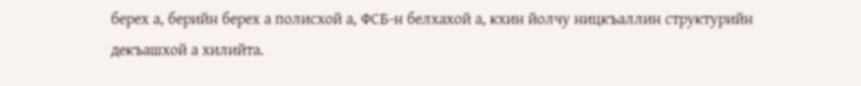берех а, берийн берех а полисхой а, ФСБ-н белхахой а, кхин йолчу ницкъаллин структурийн декъашхой а хилийта.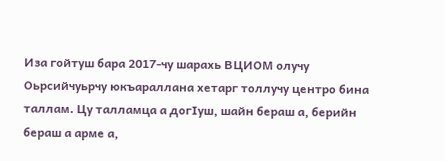Иза гойтуш бара 2017-чу шарахь ВЦИОМ олучу Оьрсийчуьрчу юкъараллана хетарг толлучу центро бина таллам. Цу талламца а догIуш, шайн бераш а, берийн бераш а арме а,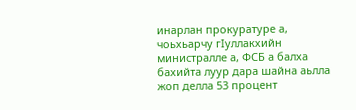инарлан прокуратуре а, чоьхьарчу гIуллакхийн министралле а, ФСБ а балха бахийта луур дара шайна аьлла жоп делла 53 процент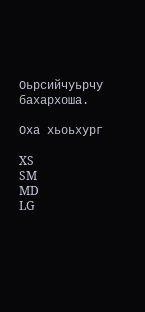Оьрсийчуьрчу бахархоша.

Оха хьоьхург

XS
SM
MD
LG